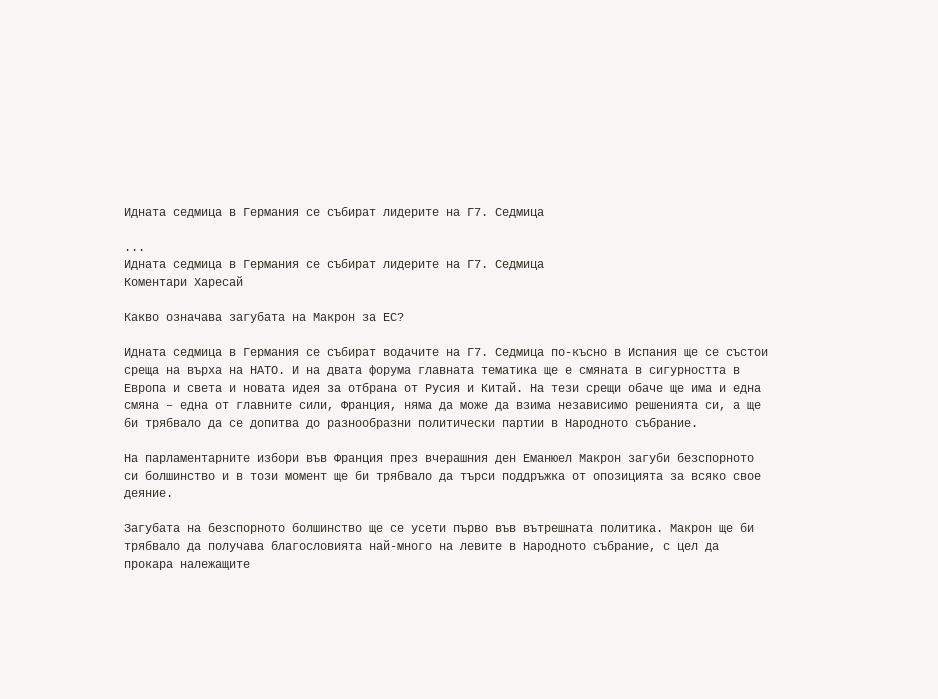Идната седмица в Германия се събират лидерите на Г7. Седмица

...
Идната седмица в Германия се събират лидерите на Г7. Седмица
Коментари Харесай

Какво означава загубата на Макрон за ЕС?

Идната седмица в Германия се събират водачите на Г7. Седмица по-късно в Испания ще се състои среща на върха на НАТО. И на двата форума главната тематика ще е смяната в сигурността в Европа и света и новата идея за отбрана от Русия и Китай. На тези срещи обаче ще има и една смяна – една от главните сили, Франция, няма да може да взима независимо решенията си, а ще би трябвало да се допитва до разнообразни политически партии в Народното събрание.

На парламентарните избори във Франция през вчерашния ден Еманюел Макрон загуби безспорното си болшинство и в този момент ще би трябвало да търси поддръжка от опозицията за всяко свое деяние.

Загубата на безспорното болшинство ще се усети първо във вътрешната политика. Макрон ще би трябвало да получава благословията най-много на левите в Народното събрание, с цел да прокара належащите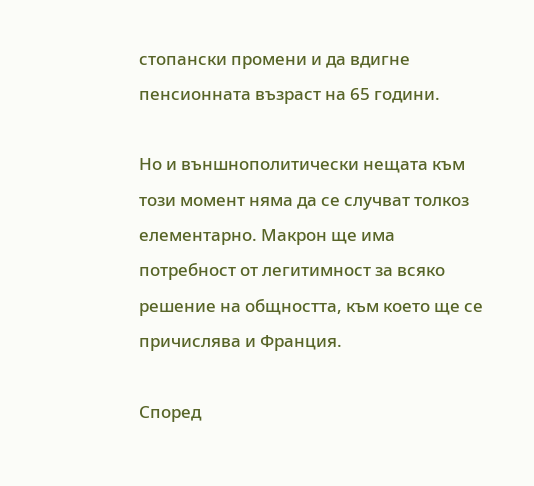стопански промени и да вдигне пенсионната възраст на 65 години.

Но и външнополитически нещата към този момент няма да се случват толкоз елементарно. Макрон ще има потребност от легитимност за всяко решение на общността, към което ще се причислява и Франция.

Според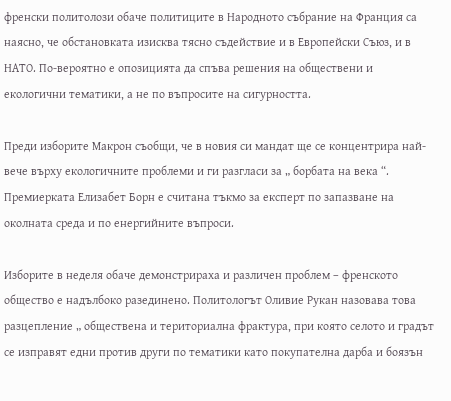френски политолози обаче политиците в Народното събрание на Франция са наясно, че обстановката изисква тясно съдействие и в Европейски Съюз, и в НАТО. По-вероятно е опозицията да спъва решения на обществени и екологични тематики, а не по въпросите на сигурността.

Преди изборите Макрон съобщи, че в новия си мандат ще се концентрира най-вече върху екологичните проблеми и ги разгласи за „ борбата на века “. Премиерката Елизабет Борн е считана тъкмо за експерт по запазване на околната среда и по енергийните въпроси.

Изборите в неделя обаче демонстрираха и различен проблем – френското общество е надълбоко разединено. Политологът Оливие Рукан назовава това разцепление „ обществена и териториална фрактура, при която селото и градът се изправят едни против други по тематики като покупателна дарба и боязън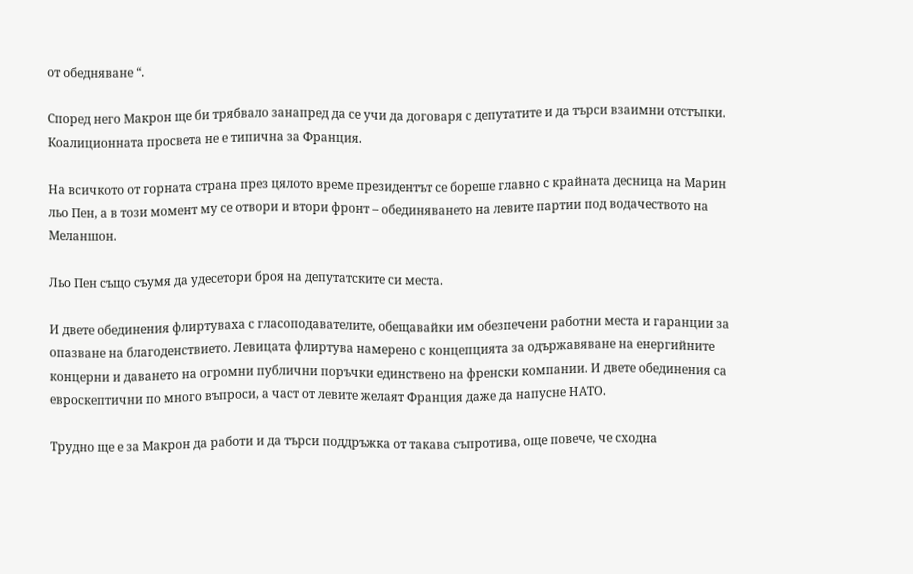от обедняване “.

Според него Макрон ще би трябвало занапред да се учи да договаря с депутатите и да търси взаимни отстъпки. Коалиционната просвета не е типична за Франция.

На всичкото от горната страна през цялото време президентът се бореше главно с крайната десница на Марин льо Пен, а в този момент му се отвори и втори фронт – обединяването на левите партии под водачеството на Меланшон.

Льо Пен също съумя да удесетори броя на депутатските си места.

И двете обединения флиртуваха с гласоподавателите, обещавайки им обезпечени работни места и гаранции за опазване на благоденствието. Левицата флиртува намерено с концепцията за одържавяване на енергийните концерни и даването на огромни публични поръчки единствено на френски компании. И двете обединения са евроскептични по много въпроси, а част от левите желаят Франция даже да напусне НАТО.

Трудно ще е за Макрон да работи и да търси поддръжка от такава съпротива, още повече, че сходна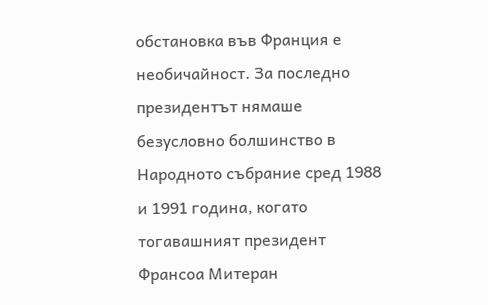обстановка във Франция е необичайност. За последно президентът нямаше безусловно болшинство в Народното събрание сред 1988 и 1991 година, когато тогавашният президент Франсоа Митеран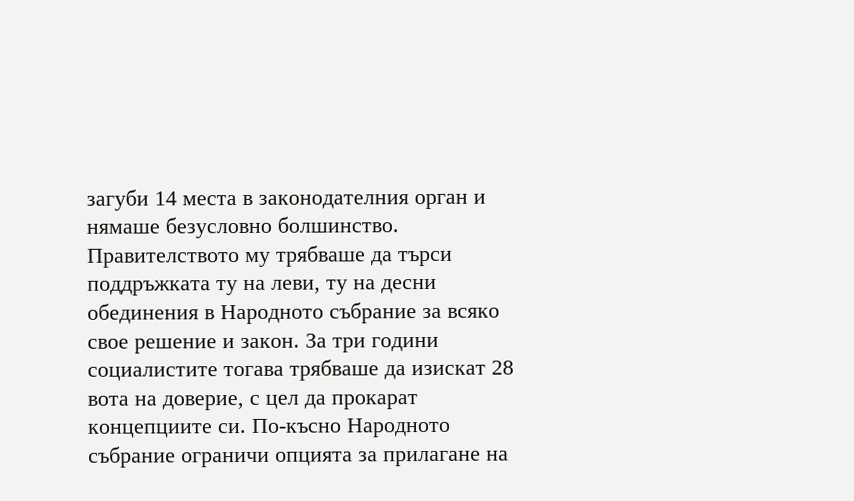загуби 14 места в законодателния орган и нямаше безусловно болшинство. Правителството му трябваше да търси поддръжката ту на леви, ту на десни обединения в Народното събрание за всяко свое решение и закон. За три години социалистите тогава трябваше да изискат 28 вота на доверие, с цел да прокарат концепциите си. По-късно Народното събрание ограничи опцията за прилагане на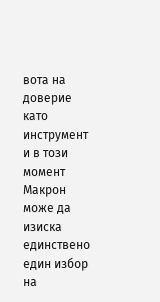вота на доверие като инструмент и в този момент Макрон може да изиска единствено един избор на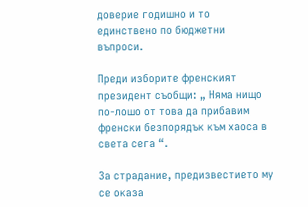доверие годишно и то единствено по бюджетни въпроси.

Преди изборите френският президент съобщи: „ Няма нищо по-лошо от това да прибавим френски безпорядък към хаоса в света сега “.

За страдание, предизвестието му се оказа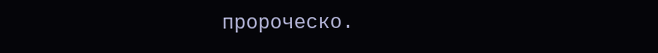пророческо.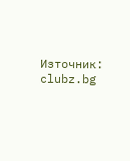Източник: clubz.bg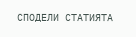СПОДЕЛИ СТАТИЯТА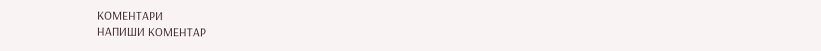КОМЕНТАРИ
НАПИШИ КОМЕНТАР